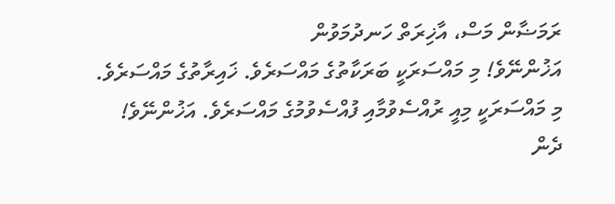ރަމަޟާން މަސް، އާޚިރަތް ހަނދުމަވުން
އަޚުންނޭވެ! މި މައްސަރަކީ ބަރަކާތުގެ މައްސަރެވެ. ޚައިރާތުގެ މައްސަރެވެ. މި މައްސަރަކީ މިއީ ރުއްސެވުމާއި ފުއްސެވުމުގެ މައްސަރެވެ. އަޚުންނޭވެ!
ދެން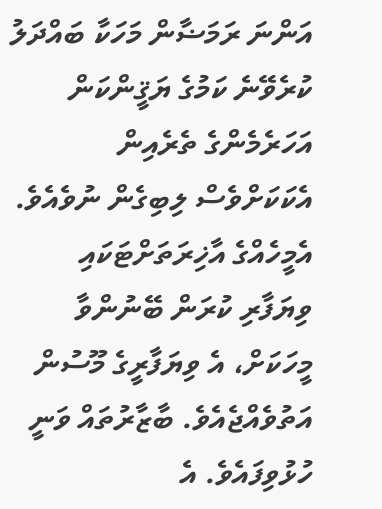އަންނަ ރަމަޟާން މަހަކާ ބައްދަލު ކުރެވޭނެ ކަމުގެ ޔަޤީންކަން އަހަރެމެންގެ ތެރެއިން އެކަކަށްވެސް ލިބިގެން ނުވެއެވެ.
އެމީހެއްގެ އާޚިރަތަށްޓަކައި ވިޔަފާރި ކުރަން ބޭނުންވާ މީހަކަށް، އެ ވިޔަފާރީގެ މޫސުން އަތުވެއްޖެއެވެ. ބާޒާރުތައް ވަނީ ހުޅުވިފައެވެ. އެ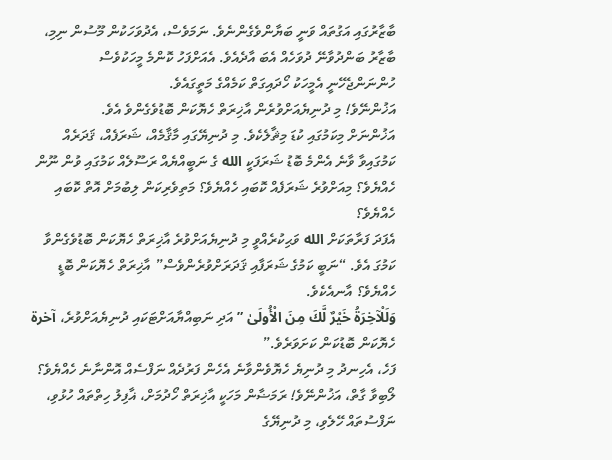ބާޒާރުގައި އަގުތައް ވަނީ ބަޔާންވެގެންނެވެ. ނަމަވެސް، އެދުވަހަކުން މޫސުން ނިމި، ބާޒާރު ބަންދުވާނޭ ދުވަހެއް އެބަ އާދެއެވެ. އެއަށްފަހު ކޮންމެ މީހަކުވެސް ހުންނަންޖެހޭނީ އެމީހަކު ހޯދައިގަތް ކަމެއްގެ މަތީގައެވެ.
އަޚުންނޭވެ! މި ދުނިޔެއަށްވުރެން އާޚިރަތް ހެޔޮކަން ބޮޑުވެގެންވެ އެވެ.
އަޚުންނަށް މިކަމުގައި ކުޑަ މިޘާލެކެވެ. މި ދުނިޔޭގައި މާޤާމެއް، ޝަރަފެއް، ޤަދަރެއް ކަމުގައިވާ ވާނެ އެންމެ ބޮޑު ޝަރަފަކީ الله ގެ ނަބީއްޔެއް ރަސޫލެއް ކަމުގައި ވުން ނޫން ހެއްޔެވެ؟ މިއަށްވުރެ ޝަރަފެއް ކޮބައި ހެއްޔެވެ؟ މަތިވެރިކަން ލިބުމަށް އޮތް ކޮބައި ހެއްޔެވެ؟
އެފަދަ ފަރާތަކަށް الله ވަޙިކުރެއްވީ މި ދުނިޔެއަށްވުރެ އާޚިރަތް ހެޔޮކަން ބޮޑުވެގެންވާ ކަމުގަ އެވެ. “ނަބީ ކަމުގެ ޝަރަފާއި ޤަދަރަށްވުރެންވެސް” އާޚިރަތް ހެޔޮކަން ބޮޑީ ހެއްޔެވެ؟ އާނއެކެވެ.
وَلَلْآخِرَةُ خَيْرٌ لَّكَ مِنَ الْأُولَىٰ ” އަދި ނަބިއްޔާއަށްޓަކައި ދުނިޔެއަށްވުރެ، آخرة ހެޔޮކަން ބޮޑުކަން ކަށަވަރެވެ.”
ފަހެ، އެހިނދު މި ދުނިޔެ ހެޔޮވެންވާނެ އެހެން ފަރުދެއް ނަފްސެއް އޮންނާނެ ހެއްޔެވެ؟
ލޯބިވާ ގާތް، އަޚުންނޭވެ! ރަމަޟާން މަހަކީ އާޚިރަތް ހޯދުމަށް، ޣާފިލު ހިތްތައް ހުޅުވި، ނަފްސުތައް ހޭލެވި، މި ދުނިޔޭގެ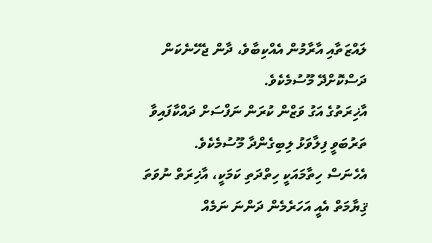ލައްޒަތާއި އާރާމުން އެއްކިބާވެ، ދާން ޖެހޭނެކަން ދަސްކޮށްދޭ މޫސުމެކެވެ.
އާޚިރަތުގެ އަގު ވަޒްން ކުރަން ނަފްސަށް ދައްކާފައިވާ ތަރުބަވީ ފިލާވަޅު ލިބިގެންދާ މޫސުމެކެވެ.
އެހެނަސް ހިތާމައަކީ ހިތްދަތި ކަމަކީ، އާޚިރަތް ނުވަތަ ޤިޔާމަތް އެއީ އަހަރެމެން ދަންނަ ނަމެއް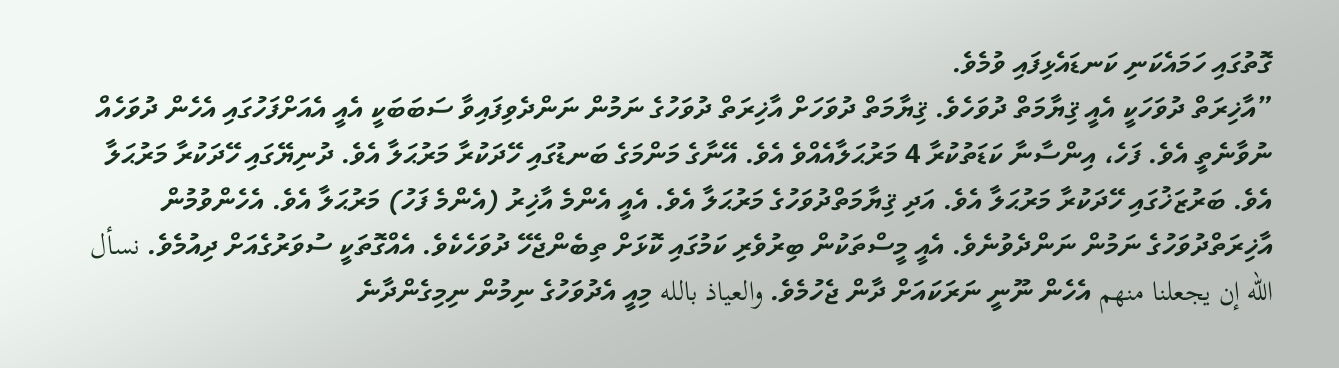ގޮތުގައި ހަމައެކަނި ކަނޑައެޅިފައި ވުމެވެ.
”އާޚިރަތް ދުވަހަކީ އެއީ ޤިޔާމަތް ދުވަހެވެ. ޤިޔާމަތް ދުވަހަށް އާޚިރަތް ދުވަހުގެ ނަމުން ނަންދެވިފައިވާ ސަބަބަކީ އެއީ އެއަށްފަހުގައި އެހެން ދުވަހެއް ނުވާނެތީ އެވެ. ފަހެ، އިންސާނާ ކަޑަތުކުރާ 4 މަރުޙަލާއެއްވެ އެވެ. އޭނާގެ މަންމަގެ ބަނޑުގައި ހޭދަކުރާ މަރުޙަލާ އެވެ. ދުނިޔޭގައި ހޭދަކުރާ މަރުޙަލާ އެވެ. ބަރުޒަޚުގައި ހޭދަކުރާ މަރުޙަލާ އެވެ. އަދި ޤިޔާމަތްދުވަހުގެ މަރުޙަލާ އެވެ. އެއީ އެންމެ އާޚިރު (އެންމެ ފަހު) މަރުޙަލާ އެވެ. އެހެންވުމުން އާޚިރަތްދުވަހުގެ ނަމުން ނަންދެވުނެވެ. އެއީ މީސްތަކުން ބިރުވެރި ކަމުގައި ކޮޅަށް ތިބެންޖެހޭ ދުވަހެކެވެ. އެއްގޮތަކީ ސުވަރުގެއަށް ދިއުމެވެ. نسأل الله إن يجعلنا منهم އެހެން ނޫނީ ނަރަކައަށް ދާން ޖެހުމެވެ. والعياذ بالله މިއީ އެދުވަހުގެ ނިމުން ނިމިގެންދާނެ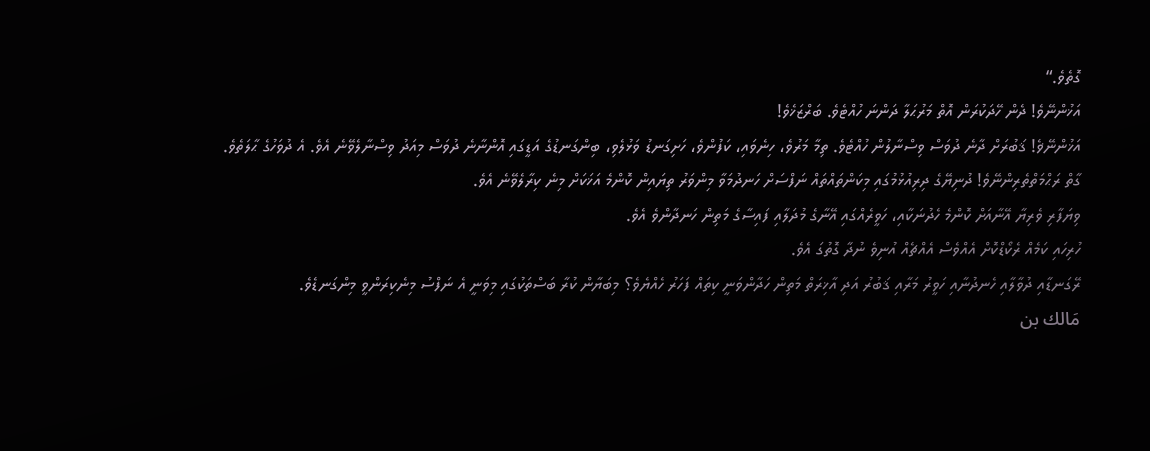ގޮތެވެ.“
އަޚުންނޭވެ! ދެން ހޭދަކުރަން އޮތް މަރުޙަލާ ދަންނަ ހުއްޓެވެ. ބަރްޒަޚެވެ!
އަޚުންނޭޥެ! ޤަބުރަށް ދާނެ ދުވަސް ވިސްނާލުން ހުއްޓެވެ. ތިމާ މަރުވެ، ހިނެވައި، ކަފުންވެ، ހަށިގަނޑު ވަޅުލެވި، ބިންގަނޑުގެ އަޑީގައި އޮންނާނެ ދުވަސް މިއަދު ވިސްނާލެވޭނެ އެވެ. އެ ދުވަހުގެ ޙާލަތެވެ.
ގާތް ރަޙްމަތްތެރިންނޭވެ! ދުނިޔޭގެ ދިރިއުޅުމުގައި މިކަންތައްތައް ނަފްސަށް ހަނދުމަވާ މިންވަރު ތިޔައިން ކޮންމެ އަޚަކަށް މިނެ ކިރާލެވޭނެ އެވެ.
ވިޔަފާރި ވެރިޔާ އޭނާއަށް ކޮންމެ ހެދުނަކާއި، ހަވީރެއްގައި އޭނާގެ މުދަލާއި ފައިސާގެ މަތިން ހަނދާންވެ އެވެ.
ހުރިހައި ކަމެއް ރެކޯޑްކޮށް އެއްވެސް އެއްޗެއް އުނިވެ ނުދާ ގޮތުގަ އެވެ.
ރޭގަނޑާއި ދުވާލާއި ހެނދުނާއި ހަވީރު މަރާއި ޤަބުރު އަދި އާޚިރަތް މަތިން ހަދާންވަނީ ކިތައް ފަހަރު ހެއްޔެވެ؟ މިބަޔާން ކުރާ ބަސްތަކުގައި މިވަނީ އެ ނަފްސު މިނެކިރަންވީ މިންގަނޑެވެ.
مَالك بن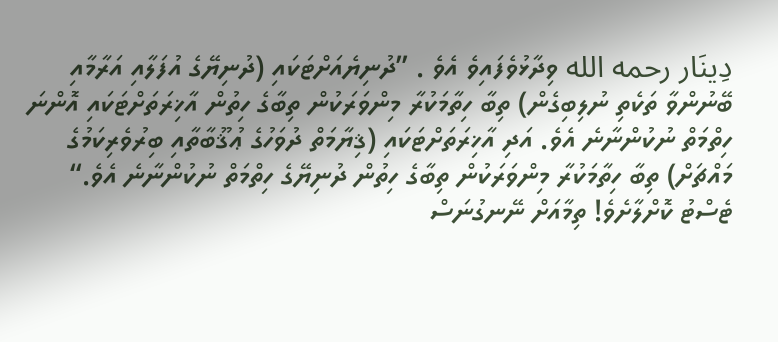دِينَار رحمه الله ވިދާޅުވެފައިވެ އެވެ . ”ދުނިޔެއަށްޓަކައި (ދުނިޔޭގެ އުފަލާއި އަރާމާއި ބޭނުންވާ ތަކެތި ނުލިބިގެން) ތިބާ ހިތާމަކުރާ މިންވަރަކުން ތިބާގެ ހިތުން އާޚިރަތަށްޓަކައި އޮންނަ ހިތްމަތް ނުކުންނާނެ އެވެ. އަދި އާޚިރަތަށްޓަކައި (ޤިޔާމަތް ދުވަހުގެ ޢުޤޫބާތާއި ބިރުވެރިކަމުގެ މައްޗަށް) ތިބާ ހިތާމަކުރާ މިންވަރަކުން ތިބާގެ ހިތުން ދުނިޔޭގެ ހިތްމަތް ނުކުންނާނެ އެވެ.“
ޓެސްޓު ކޮށްލާށެވެ! ތިމާއަށް ނޭނގުނަސް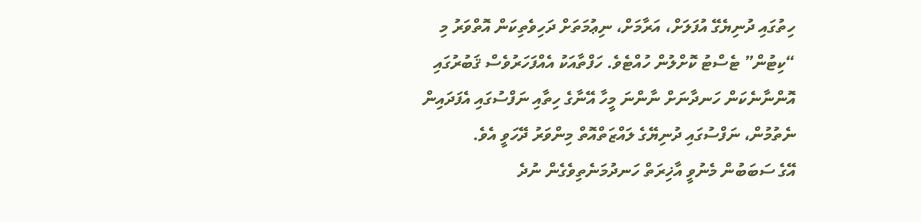ހިތުގައި ދުނިޔެގޭ އުފަލަށް، އަރާމަށް، ނިޢުމަތަށް ދަހިވެތިކަން އޮތްވަރު މި “ކިޓުން” ޓެސްޓު ކޮށްލުން ހުއްޓެވެ. ހަފްތާއަކު އެއްފަހަރުވެސް ޤަބުރުގައި އޮންނާނެކަން ހަނދާނަށް ނާންނަ މީހާ އޭނާގެ ހިތާއި ނަފްސުގައި އެފަދައިން ނެތުމުން، ނަފްސުގައި ދުނިޔޭގެ ލައްޒަތްއޮތް މިންވަރު ދޭހަވީ އެވެ.
އޭގެ ސަބަބުން މެނުވީ އާޚިރަތް ހަނދުމަނެތިވެގެން ނުދެ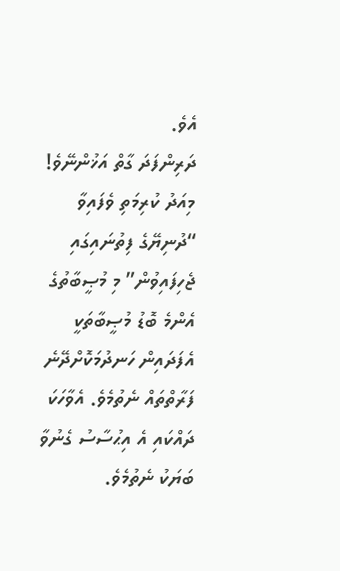އެވެ.
ދަރިންފަދަ ގާތް އަޚުންނޭވެ! މިއަދު ކުރިމަތި ވެފައިވާ “ދުނިޔޭގެ ފިތުނައިގައި ޖެހިފައިވުން” މި މުޞީބާތުގެ އެންމެ ބޮޑު މުޞީބާތަކީ އެފަދައިން ހަނދުމަކޮށްދޭނެ ފަރާތްތައް ނެތުމެވެ. އެވާހަކަ ދައްކައި އެ އިޙުސާސު ގެނުވާ ބަޔަކު ނެތުމެވެ.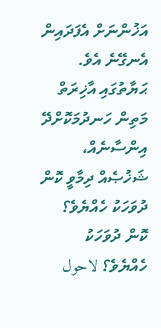އަޚުންނަށް އެފަދައިން އެނގޭނެ އެވެ. ޙަޔާތުގައި އާޚިރަތް މަތިން ހަނދުމަކޮށްދޭ އިންސާނެއް، ޝަޚުޞެއް ދިމާވީ ކޮން ދުވަހަކު ހެއްޔެވެ؟ ކޮން ދުވަހަކު ހެއްޔެވެ؟ لاحول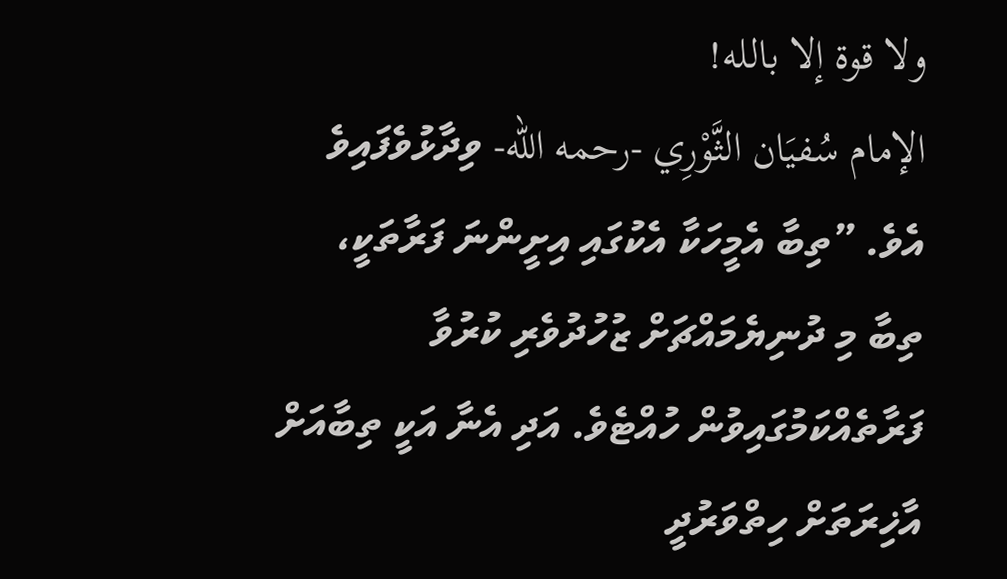ولا قوة إلا بالله!
الإمام سُفيَان الثَّوْرِي -رحمه الله- ވިދާޅުވެފައިވެ އެވެ. ”ތިބާ އެމީހަކާ އެކުގައި އިށީންނަ ފަރާތަކީ، ތިބާ މި ދުނިޔެމައްޗަށް ޒުހުދުވެރި ކުރުވާ ފަރާތެއްކަމުގައިވުން ހުއްޓެވެ. އަދި އެނާ އަކީ ތިބާއަށް އާޚިރަތަށް ހިތްވަރުދީ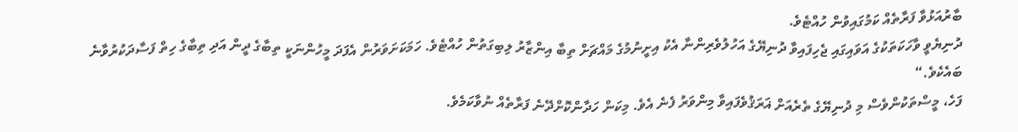ބާރުއަޅުވާ ފަރާތެއް ކަމުގައިވުން ހުއްޓެވެ.
ދުނިޔެވީ ވާހަކަތަކުގެ އަވައިގައި ޖެހިފައިވާ ދުނިޔޭގެ އަހުލުވެރިންނާ އެކު އިށީނުމުގެ މައްޗަށް ތިބާ އިންޒާރު ލިބިގަތުން ހުއްޓެވެ. ހަމަކަށަވަރުން އެފަދަ މީހުންނަކީ ތިބާގެ ދީން އަދި ތިބާގެ ހިތް ފަސާދަކުރުވާނެ ބައެކެވެ.“
ފަހެ، މީސްތަކުންވެސް މި ދުނިޔޭގެ ތެރެއަށް ޣަރަޤުވެފައިވާ މިންވަރު ފެނެ އެވެ. މިކަން ހަދާންކޮށްދޭނެ ފަރާތެއް ނުވާކަމެވެ.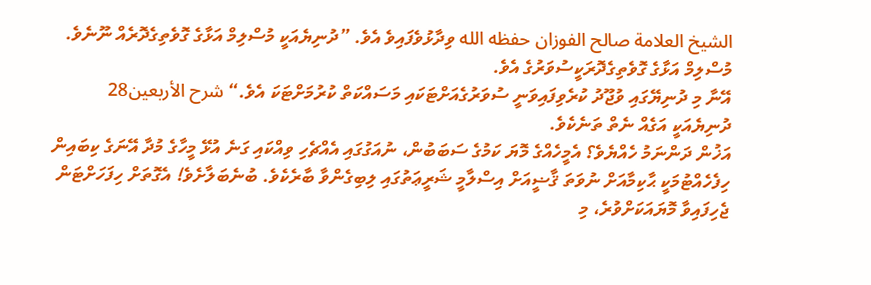الشيخ العلامة صالح الفوزان حفظه الله ވިދާޅުވެފައިވެ އެވެ. ”ދުނިޔެއަކީ މުސްލިމް އަޅާގެ ގޮވެތިގެދޮރެއް ނޫނެވެ. މުސްލިމް އަޅާގެ ގޮވެތިގެދޮރަކީސުވަރުގެ އެވެ.
އޭނާ މި ދުނިޔޭގައި ވުޖޫދު ކުރެވިފައިވަނީ ސުވަރުގެއަށްޓަކައި މަސައްކަތް ކުރުމަށްޓަކަ އެވެ.“ شرح الأربعين28
ދުނިޔެއަކީ އަގެއް ނެތް ތަނެކެވެ.
އަޚުން ދަންނަމު ހެއްޔެވެ؟ އެމީހެއްގެ މޮޔަ ކަމުގެ ސަބަބުން، ނުއަގުގައި އެއްޗެހި ވިއްކައި ގަނެ އުޅޭ މީހާގެ މުދާ އޭނަގެ ކިބައިން ހިފެހެއްޓުމަކީ ޙާކިމާއަށް ނުވަތަ ޤާޟީއަށް އިސްލާމީ ޝަރީޢަތުގައި ލިބިގެންވާ ބާރެކެވެ. ބުނެބަލާށެވެ! އެގޮތަށް ހިފަހަށްޓަން ޖެހިފައިވާ މޮޔައަކަށްވުރެ، މި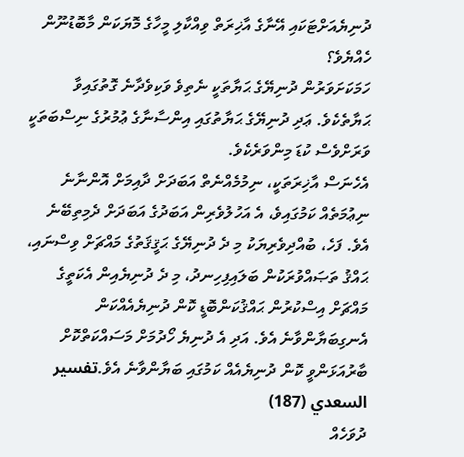ދުނިޔެއަށްޓަކައި އޭނާގެ އާޚިރަތް ވިއްކާލި މީހާގެ މޮޔަކަން މާބޮޑުނޫން ހެއްޔެވެ؟
ހަމަކަށަވަރުން ދުނިޔޭގެ ޙަޔާތަކީ ނެތިވެ ވަކިވެދާނެ ގޮތުގައިވާ ޙަޔާތެކެވެ. ޢަދި ދުނިޔޭގެ ޙަޔާތުގައި އިންސާނާގެ ޢުމުރުގެ ނިސްބަތަކީ ވަރަށްވެސް ކުޑަ މިންވަރެކެވެ.
އެހެނަސް އާޚިރަތަކީ، ނިމުމެއްނެތް އަބަދަށް ދާއިމަށް އޮންނާނެ ނިޢުމަތެއް ކަމުގައިވެ، އެ އަހުލުވެރިން އަބަދުގެ އަބަދަށް ދެމިތިބޭނެ އެވެ. ފަހެ، ބުއްދިވެރިޔަކު މި ދެ ދުނިޔޭގެ ޙަޤީޤަތުގެ މައްޗަށް ވިސްނައި، ޙައްޤު ތަޞައްވުރަކުން ބަލައިފިހިނދު، މި ދެ ދުނިޔެއިން އެކަތީގެ މައްޗަށް އިސްކުރުން ޙައްޤުކަންބޮޑީ ކޮން ދުނިޔެއެއްކަން އެނގިބަޔާންވާނެ އެވެ. އަދި އެ ދުނިޔެ ހޯދުމަށް މަސައްކަތްކޮށް ބާރުއަޅަންވީ ކޮން ދުނިޔެއެއް ކަމުގައި ބަޔާންވާނެ އެވެ.تفسير السعدي (187)
ދުވަހެއް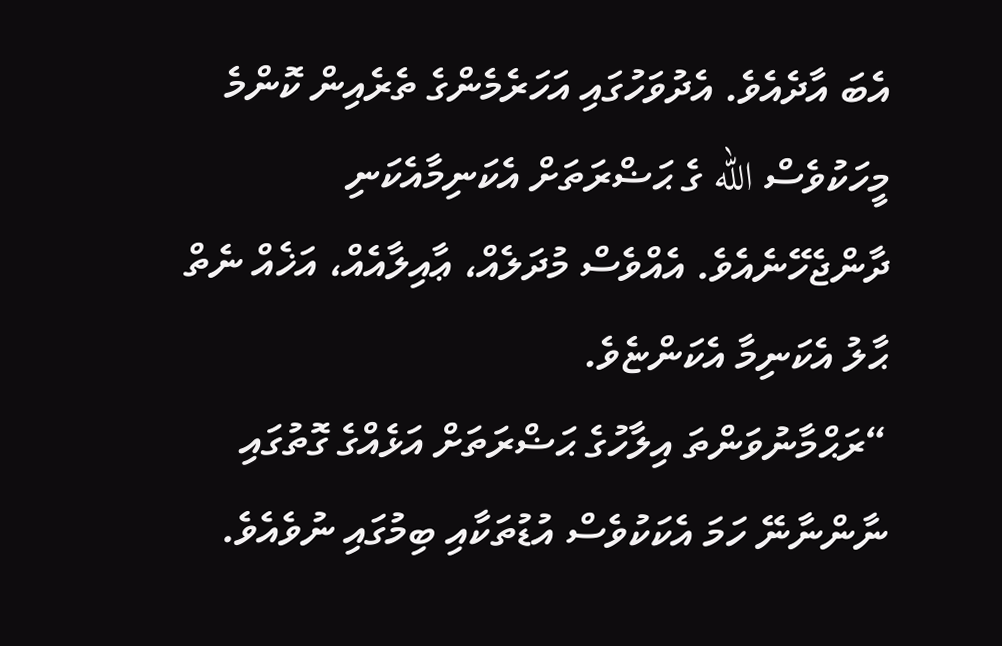އެބަ އާދެއެވެ. އެދުވަހުގައި އަހަރެމެންގެ ތެރެއިން ކޮންމެ މީހަކުވެސް الله ގެ ޙަޟްރަތަށް އެކަނިމާއެކަނި ދާންޖެހޭނެއެވެ. އެއްވެސް މުދަލެއް، ޢާއިލާއެއް، އަޚެއް ނެތް ޙާލު އެކަނިމާ އެކަންޏެވެ.
“ރަޙްމާނުވަންތަ އިލާހުގެ ޙަޟްރަތަށް އަޅެއްގެ ގޮތުގައި ނާންނާނޭ ހަމަ އެކަކުވެސް އުޑުތަކާއި ބިމުގައި ނުވެއެވެ.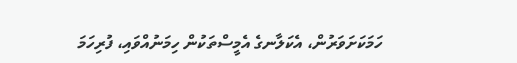ހަމަކަށަވަރުން، އެކަލާނގެ އެމީސްތަކުން ހިމަނުއްވައި، ފުރިހަމަ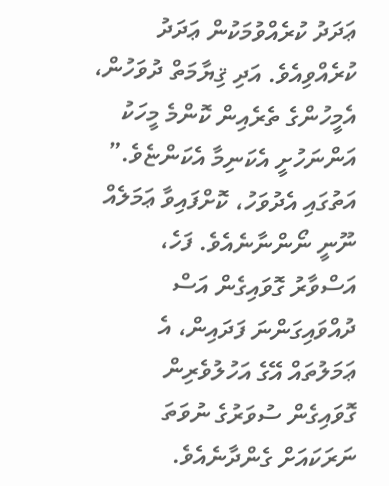ޢަދަދު ކުރެއްވުމަކުން ޢަދަދު ކުރެއްވިއެވެ. އަދި ޤިޔާމަތް ދުވަހުން، އެމީހުންގެ ތެރެއިން ކޮންމެ މީހަކު އަންނަހުށީ އެކަނިމާ އެކަންޏެވެ.”
އަތުގައި އެދުވަހު، ކޮށްފައިވާ ޢަމަލެއް ނޫނީ ނޯންނާނެއެވެ. ފަހެ، އަސްވާރު ގޮވައިގެން އަސް ދުއްވައިގަންނަ ފަދައިން، އެ ޢަމަލުތައް އޭގެ އަހުލުވެރިން ގޮވައިގެން ސުވަރުގެ ނުވަތަ ނަރަކައަށް ގެންދާނެއެވެ.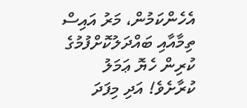އެހެންކަމުން، މަރު އައިސް ތިމާއާއި ބައްދަލުކޮށްފުމުގެ ކުރިން ހެޔޮ ޢަމަލު ކުރާށެވެ! އަދި މިފަދަ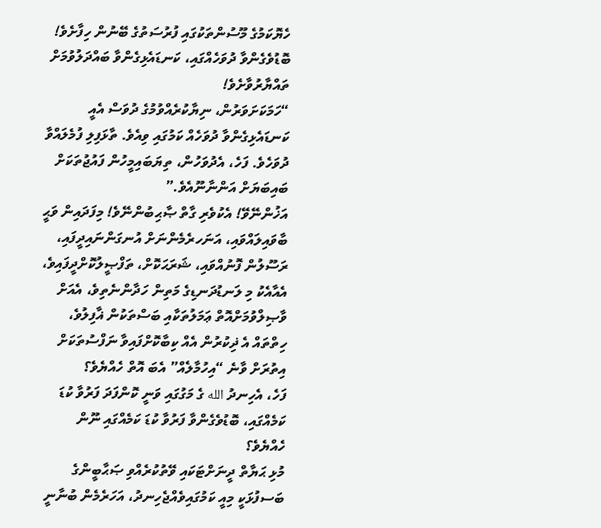ހެޔޮކަމުގެ މޫސުންތަކުގައި ފުރުސަތުގެ ބޭނުން ހިފާށެވެ! ބޮޑުވެގެންވާ ދުވަހެއްގައި، ކަނޑައެޅިގެންވާ ބައްދަލުވުމަށް ތައްޔާރުވާށެވެ!
“ހަމަކަށަވަރުން، ނިޔާކުރެއްވުމުގެ ދުވަސް އެއީ ކަނޑައެޅިގެންވާ ދުވަހެއް ކަމުގައި ވިއެވެ. ތާޅަފިލި ފުމެލައްވާ ދުވަހެވެ. ފަހެ، އެދުވަހުން، ތިޔަބައިމީހުން ފައުޖުތަކަށް ބައިބަޔަށް އަންނާނޫއެވެ.”
އަޚުންނޭވޭ! އެކުވެރި ގާތް ޞާޙިބުންނޭވެ! މިފަދައިން ވަޙީ ބާވައިލައްވައި، އަނަހރެމެންނަށް އުނގަންނައިދީފައި، ރަސޫލުން ފޮނުއްވައި، ޝަރަޙަކޮށް، ތަފްޞީލުކޮށްދީފައިވެ، އެއާއެކު މި ލަނޑުދަނޑިގެ މަތިން ހަދާންނެތިވެ، އެއަށް ވާޞިލްވުމަށްއޮތް ޢަމަލުތަކާއި ބަސްތަކުން ޣާފިލުވެ، ހިތްތައް އެ ޛިކުރުން އެއް ކިބާކޮށްފައިވާ ނަފްސުތަކަށް އިތުރަށް ވާނެ “އިހުމާލެއް” އެބަ އޮތް ހެއްޔެވެ؟
ފަހެ، އެހިނދު الله ގެ މަގުގައި ވަނީ ކޮންފަދަ ފަރުވާ ކުޑަ ކަމެއްގައި، ބޮޑުވެގެންވާ ފަރުވާ ކުޑަ ކަމެއްގައި ނޫން ހެއްޔެވެ؟
މުޅި ޙަޔާތް ދީނަށްޓަކައި ވޭތުކުރެއްވި ޞަޙާބީންގެ ބަސފުޅަކީ މިއީ ކަމުގައިވެއްޖެހިނދު، އަހަރެމެން ބުނާނީ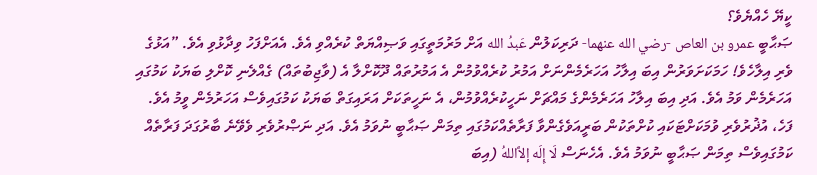ކީޔޭ ހެއްޔެވެ؟
ޞަޙާބީ عمرو بن العاص -رضي الله عنهما- ދަރިކަލުން عَبدُ الله އަށް މަރުމަތީގައި ވަޞިއްޔަތް ކުރެއްވި އެވެ. އެއަށްފަހު ވިދާޅުވި އެވެ. ”އަޅުގެ ވެރި އިލާހެވެ! ހަމަކަށަވަރުން އިބަ އިލާހު އަހަރެމެންނަށް އަމުރު ކުރެއްވުމުން އެ އަމުރުތައް ދޫކޮށްލާ އެ (ވާޖިބުތައް) ގެއްލެނި ކޮށްލި ބަޔަކު ކަމުގައި އަހަރެމެން ވަމު އެވެ. އަދި އިބަ އިލާހު އަހަރެމެންގެ މައްޗަށް ނަހީކުރެއްވުމުން، އެ ނަހީތަކަށް އަރައިގަތް ބަޔަކު ކަމުގައިވެސް އަހަރުމެން ވީމު އެވެ.
ފަހެ، އުޛުރުވެރި ވުމަކަށްޓަކައި ކުށްތަކުން ބަރީއަވެގެންވާ ފަރާތެއްކަމުގައި ތިމަން ޞަޙާބީ ނުވަމު އެވެ. އަދި ނަޞްރުވެރި ވެވޭނެ ބާރުގަދަ ފަރާތެއް ކަމުގައިވެސް ތިމަން ޞަޙާބީ ނުވަމު އެވެ. އެހެނަސް لَا إِلَه إلاَّاللهُ (އިބަ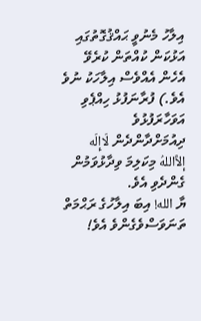އިލާހު މެނުވީ ޙައްޤުގޮތުގައި އަޅުކަން ކުއްތަން ކުރެވޭ އެހެން އެއްވެސް އިލާހަކު ނުވެ އެވެ.) ފުރާނަފުޅު ހިއްޕެވި އަވަހާރަފުޅުވެ ދިއުމަށްދާންދެން لَاإِلَه إلاَّاللهُ މިކަލިމަ ވިދާޅުވަމުން ގެންދެވި އެވެ.
ޔާ الله! އިބަ އިލާހުގެ ރަޙްމަތް ތަނަވަސްވެގެންވެ އެވެ!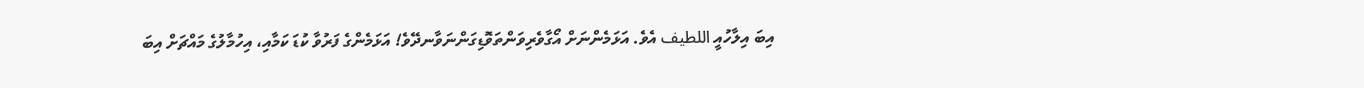އިބަ އިލާހުއީ اللطيف އެވެ. އަޅަމެންނަށް އޯގާވެރިވަންތަވޮޑިގަންނަވާނދޭވެ! އަޅަމެންގެ ފަރުވާ ކުޑަ ކަމާއި، އިހުމާލުގެ މައްޗަށް އިބަ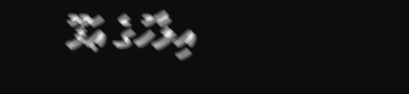އިލާހުގެ ޢަފޫ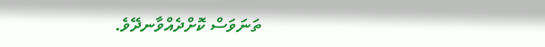ތަނަވަސް ކޮށްދެއްވާނދޭވެ.